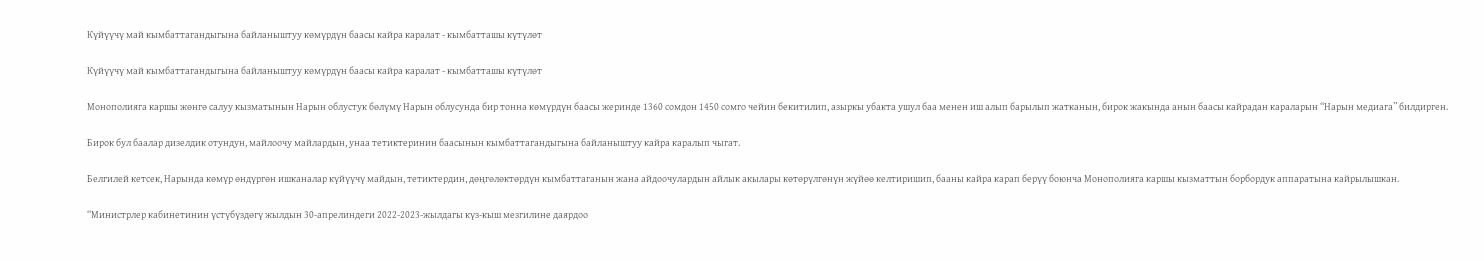Күйүүчү май кымбаттагандыгына байланыштуу көмүрдүн баасы кайра каралат - кымбатташы күтүлөт

Күйүүчү май кымбаттагандыгына байланыштуу көмүрдүн баасы кайра каралат - кымбатташы күтүлөт

Монополияга каршы жөнгө салуу кызматынын Нарын облустук бөлүмү Нарын облусунда бир тонна көмүрдүн баасы жеринде 1360 сомдон 1450 сомго чейин бекитилип, азыркы убакта ушул баа менен иш алып барылып жатканын, бирок жакында анын баасы кайрадан караларын “Нарын медиага” билдирген.

Бирок бул баалар дизелдик отундун, майлоочу майлардын, унаа тетиктеринин баасынын кымбаттагандыгына байланыштуу кайра каралып чыгат.

Белгилей кетсек, Нарында көмүр өндүргөн ишканалар күйүүчү майдын, тетиктердин, дөңгөлөктөрдүн кымбаттаганын жана айдоочулардын айлык акылары көтөрүлгөнүн жүйөө келтиришип, бааны кайра карап берүү боюнча Монополияга каршы кызматтын борбордук аппаратына кайрылышкан.

“Министрлер кабинетинин үстүбүздөгү жылдын 30-апрелиндеги 2022-2023-жылдагы күз-кыш мезгилине даярдоо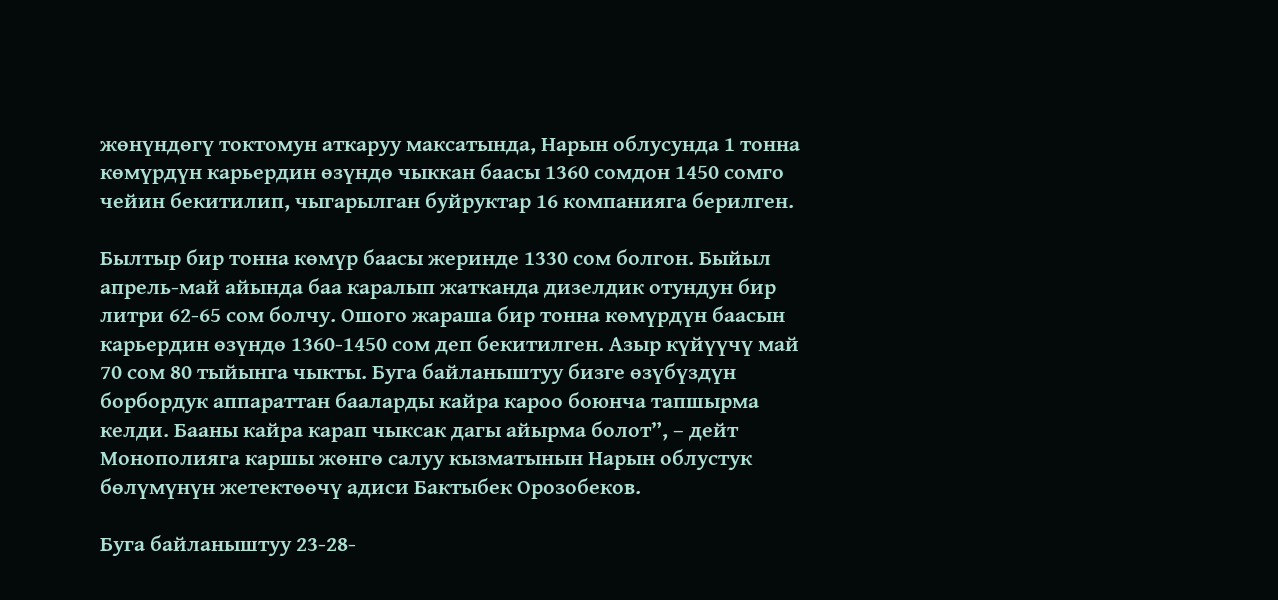жөнүндөгү токтомун аткаруу максатында, Нарын облусунда 1 тонна көмүрдүн карьердин өзүндө чыккан баасы 1360 сомдон 1450 сомго чейин бекитилип, чыгарылган буйруктар 16 компанияга берилген.

Былтыр бир тонна көмүр баасы жеринде 1330 сом болгон. Быйыл апрель-май айында баа каралып жатканда дизелдик отундун бир литри 62-65 сом болчу. Ошого жараша бир тонна көмүрдүн баасын карьердин өзүндө 1360-1450 сом деп бекитилген. Азыр күйүүчү май 70 сом 80 тыйынга чыкты. Буга байланыштуу бизге өзүбүздүн борбордук аппараттан бааларды кайра кароо боюнча тапшырма келди. Бааны кайра карап чыксак дагы айырма болот”, – дейт Монополияга каршы жөнгө салуу кызматынын Нарын облустук бөлүмүнүн жетектөөчү адиси Бактыбек Орозобеков.

Буга байланыштуу 23-28-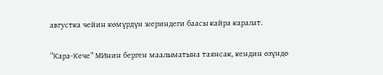августка чейин көмүрдүн жериндеги баасы кайра каралат.

“Кара-Кече” МИнин берген маалыматына таянсак, кендин өзүндө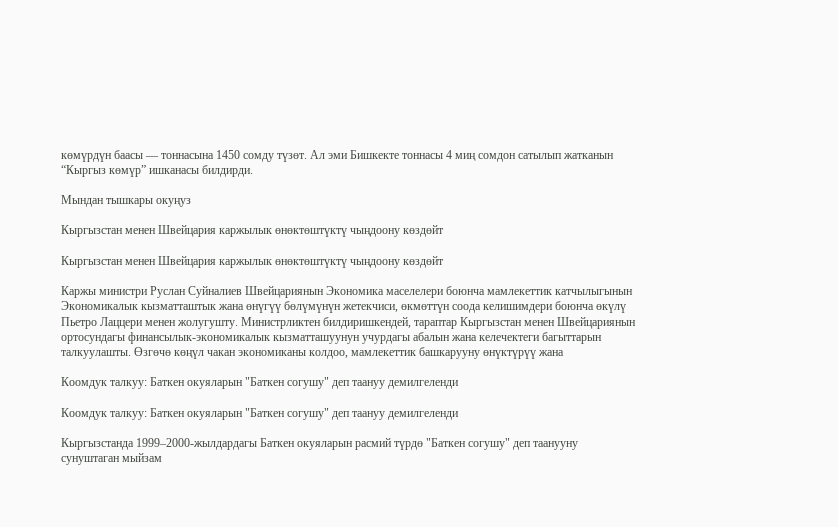көмүрдүн баасы — тоннасына 1450 сомду түзөт. Ал эми Бишкекте тоннасы 4 миң сомдон сатылып жатканын “Кыргыз көмүр” ишканасы билдирди.

Мындан тышкары окуңуз

Кыргызстан менен Швейцария каржылык өнөктөштүктү чыңдоону көздөйт

Кыргызстан менен Швейцария каржылык өнөктөштүктү чыңдоону көздөйт

Каржы министри Руслан Суйналиев Швейцариянын Экономика маселелери боюнча мамлекеттик катчылыгынын Экономикалык кызматташтык жана өнүгүү бөлүмүнүн жетекчиси, өкмөттүн соода келишимдери боюнча өкүлү Пьетро Лаццери менен жолугушту. Министрликтен билдиришкендей, тараптар Кыргызстан менен Швейцариянын ортосундагы финансылык-экономикалык кызматташуунун учурдагы абалын жана келечектеги багыттарын талкуулашты. Өзгөчө көңүл чакан экономиканы колдоо, мамлекеттик башкарууну өнүктүрүү жана

Коомдук талкуу: Баткен окуяларын "Баткен согушу" деп таануу демилгеленди

Коомдук талкуу: Баткен окуяларын "Баткен согушу" деп таануу демилгеленди

Кыргызстанда 1999–2000-жылдардагы Баткен окуяларын расмий түрдө "Баткен согушу" деп таанууну сунуштаган мыйзам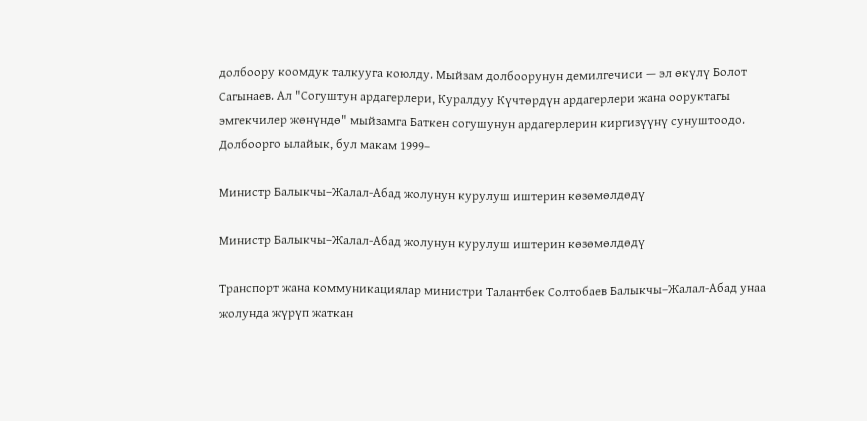долбоору коомдук талкууга коюлду. Мыйзам долбоорунун демилгечиси — эл өкүлү Болот Сагынаев. Ал "Согуштун ардагерлери, Куралдуу Күчтөрдүн ардагерлери жана ооруктагы эмгекчилер жөнүндө" мыйзамга Баткен согушунун ардагерлерин киргизүүнү сунуштоодо. Долбоорго ылайык, бул макам 1999–

Министр Балыкчы–Жалал-Абад жолунун курулуш иштерин көзөмөлдөдү

Министр Балыкчы–Жалал-Абад жолунун курулуш иштерин көзөмөлдөдү

Транспорт жана коммуникациялар министри Талантбек Солтобаев Балыкчы–Жалал-Абад унаа жолунда жүрүп жаткан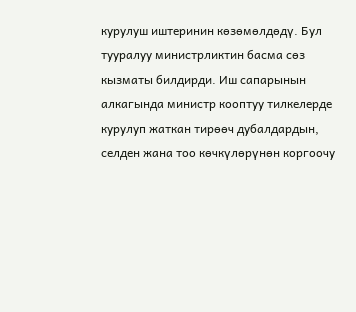курулуш иштеринин көзөмөлдөдү. Бул тууралуу министрликтин басма сөз кызматы билдирди. Иш сапарынын алкагында министр кооптуу тилкелерде курулуп жаткан тирөөч дубалдардын, селден жана тоо көчкүлөрүнөн коргоочу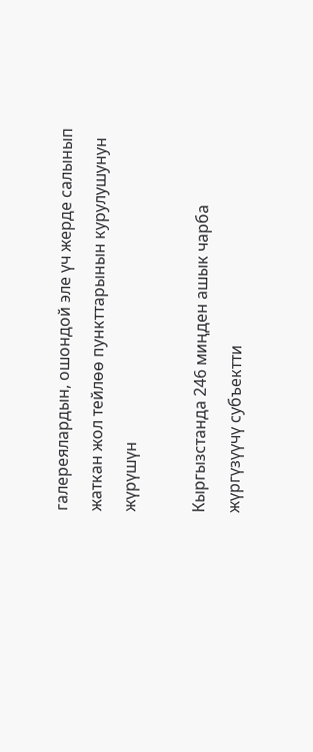галереялардын, ошондой эле үч жерде салынып жаткан жол тейлөө пункттарынын курулушунун жүрүшүн

Кыргызстанда 246 миңден ашык чарба жүргүзүүчү субъектти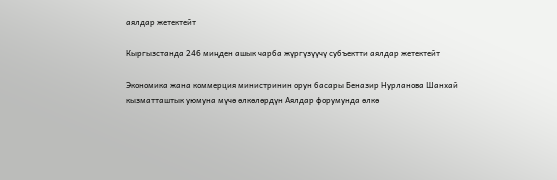аялдар жетектейт

Кыргызстанда 246 миңден ашык чарба жүргүзүүчү субъектти аялдар жетектейт

Экономика жана коммерция министринин орун басары Беназир Нурланова Шанхай кызматташтык уюмуна мүчө өлкөлөрдүн Аялдар форумунда өлкө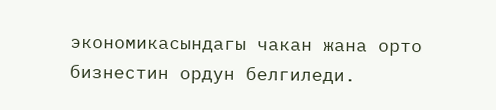экономикасындагы чакан жана орто бизнестин ордун белгиледи.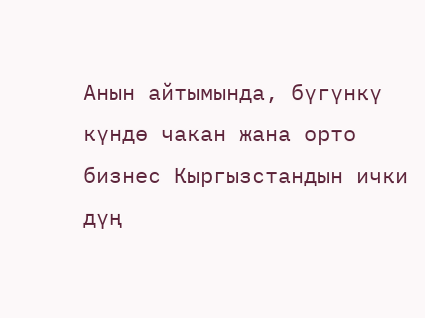Анын айтымында, бүгүнкү күндө чакан жана орто бизнес Кыргызстандын ички дүң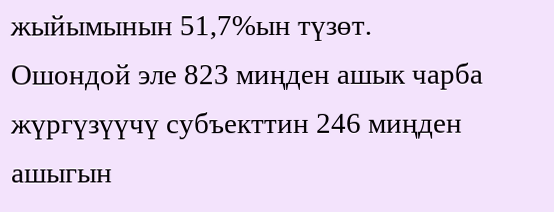жыйымынын 51,7%ын түзөт. Ошондой эле 823 миңден ашык чарба жүргүзүүчү субъекттин 246 миңден ашыгын